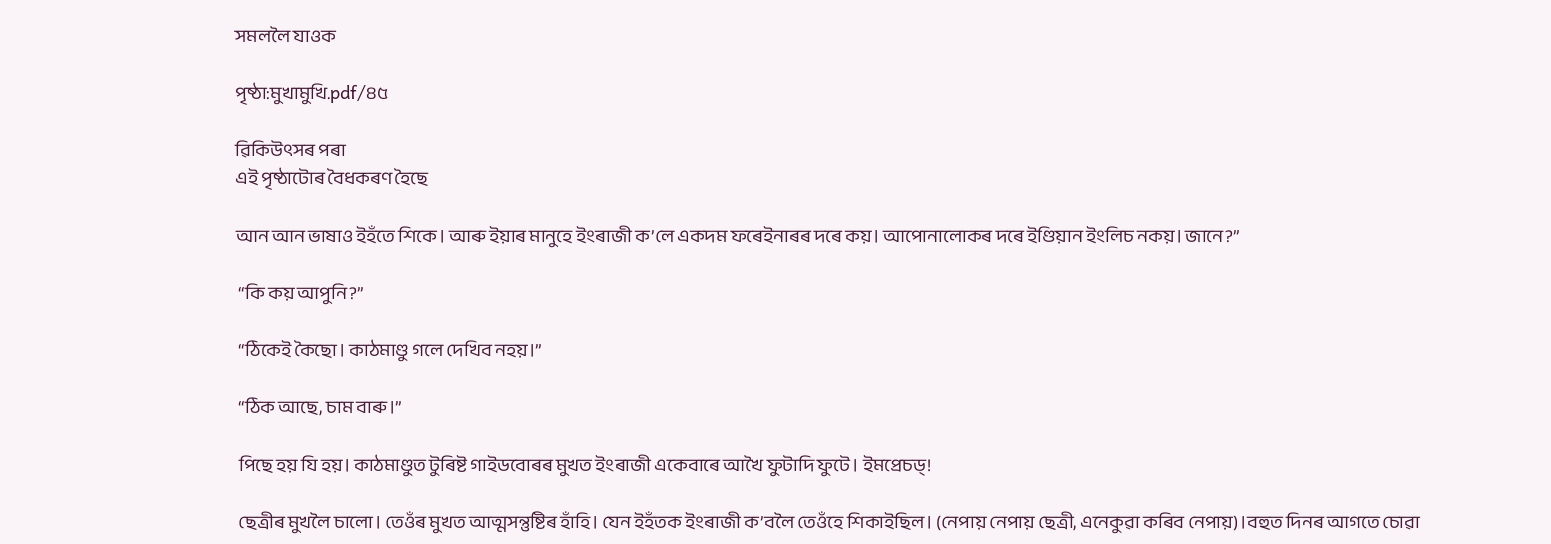সমললৈ যাওক

পৃষ্ঠা:মুখামুখি.pdf/৪৫

ৱিকিউৎসৰ পৰা
এই পৃষ্ঠাটোৰ বৈধকৰণ হৈছে

আন আন ভাষাও ইহঁতে শিকে। আৰু ইয়াৰ মানুহে ইংৰাজী ক’লে একদম ফৰেইনাৰৰ দৰে কয়। আপোনালোকৰ দৰে ইণ্ডিয়ান ইংলিচ নকয়। জানে?”

 “কি কয় আপুনি?”

 “ঠিকেই কৈছো। কাঠমাণ্ডু গলে দেখিব নহয়।”

 “ঠিক আছে, চাম বাৰু।”

 পিছে হয় যি হয়। কাঠমাণ্ডুত টুৰিষ্ট গাইডবোৰৰ মুখত ইংৰাজী একেবাৰে আখৈ ফুটাদি ফুটে। ইমপ্ৰেচড্!

 ছেত্ৰীৰ মুখলৈ চালো। তেওঁৰ মুখত আত্মসন্তুষ্টিৰ হাঁহি। যেন ইহঁতক ইংৰাজী ক’বলৈ তেওঁহে শিকাইছিল। (নেপায় নেপায় ছেত্ৰী, এনেকুৱা কৰিব নেপায়)।বহুত দিনৰ আগতে চোৱা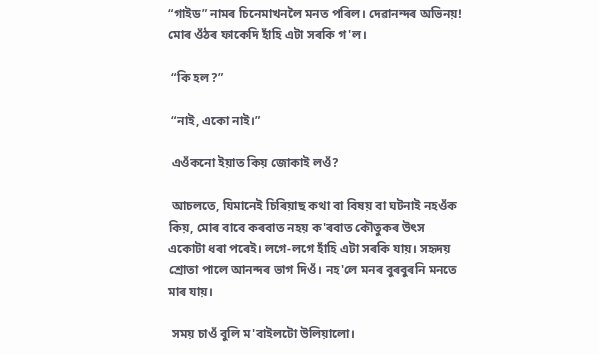“গাইড” নামৰ চিনেমাখনলৈ মনত পৰিল। দেৱানন্দৰ অভিনয়! মোৰ ওঁঠৰ ফাকেদি হাঁহি এটা সৰকি গ'ল।

 “কি হল?”

 “নাই, একো নাই।”

 এওঁকনো ইয়াত কিয় জোকাই লওঁ?

 আচলতে, যিমানেই চিৰিয়াছ কথা বা বিষয় বা ঘটনাই নহওঁক কিয়, মোৰ বাবে কৰবাত নহয় ক'ৰবাত কৌতুকৰ উৎস একোটা ধৰা পৰেই। লগে-লগে হাঁহি এটা সৰকি যায়। সহৃদয় শ্ৰোতা পালে আনন্দৰ ভাগ দিওঁ। নহ'লে মনৰ বুৰবুৰনি মনতে মাৰ যায়।

 সময় চাওঁ বুলি ম'বাইলটো উলিয়ালো।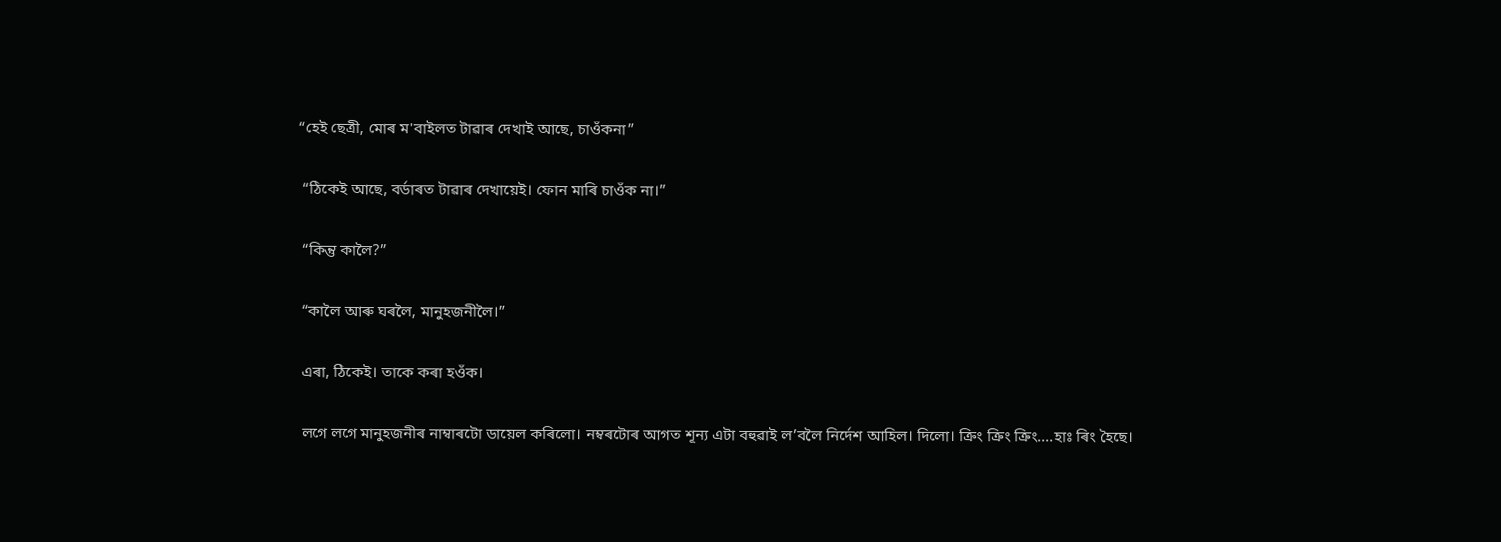“হেই ছেত্ৰী, মোৰ ম'বাইলত টাৱাৰ দেখাই আছে, চাওঁকনা”

 “ঠিকেই আছে, বৰ্ডাৰত টাৱাৰ দেখায়েই। ফোন মাৰি চাওঁক না।”

 “কিন্তু কালৈ?”

 “কালৈ আৰু ঘৰলৈ, মানুহজনীলৈ।”

 এৰা, ঠিকেই। তাকে কৰা হওঁক।

 লগে লগে মানুহজনীৰ নাম্বাৰটো ডায়েল কৰিলো। নম্বৰটোৰ আগত শূন্য এটা বহুৱাই ল’বলৈ নিৰ্দেশ আহিল। দিলো। ক্ৰিং ক্ৰিং ক্ৰিং....হাঃ ৰিং হৈছে।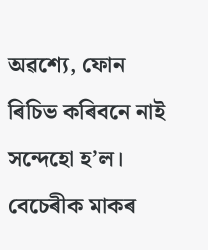অৱশ্যে, ফোন ৰিচিভ কৰিবনে নাই সন্দেহো হ’ল। বেচেৰীক মাকৰ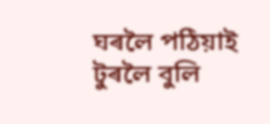ঘৰলৈ পঠিয়াই টুৰলৈ বুলি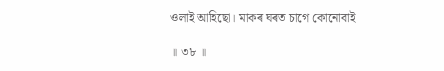ওলাই আহিছো। মাকৰ ঘৰত চাগে কোনোবাই

॥ ৩৮ ॥